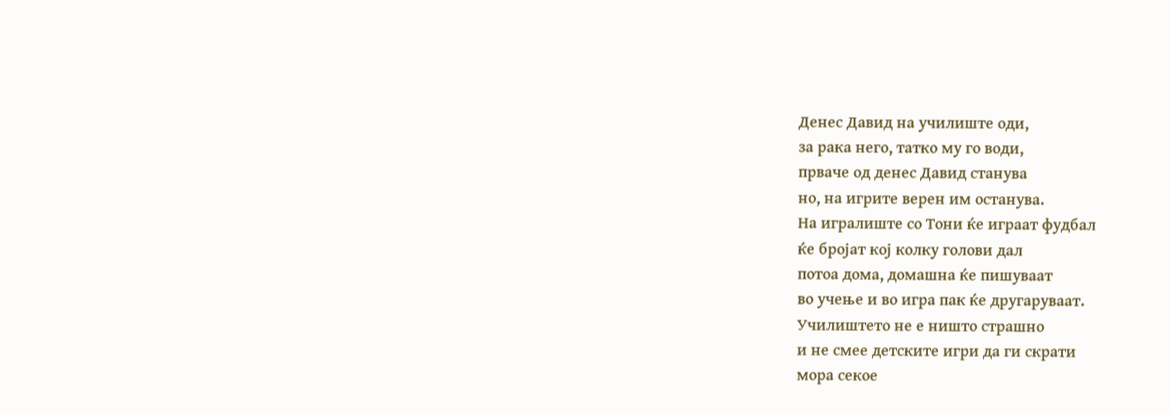Денес Давид на училиште оди,
за рака него, татко му го води,
прваче од денес Давид станува
но, на игрите верен им останува.
На игралиште со Тони ќе играат фудбал
ќе бројат кој колку голови дал
потоа дома, домашна ќе пишуваат
во учење и во игра пак ќе другаруваат.
Училиштето не е ништо страшно
и не смее детските игри да ги скрати
мора секое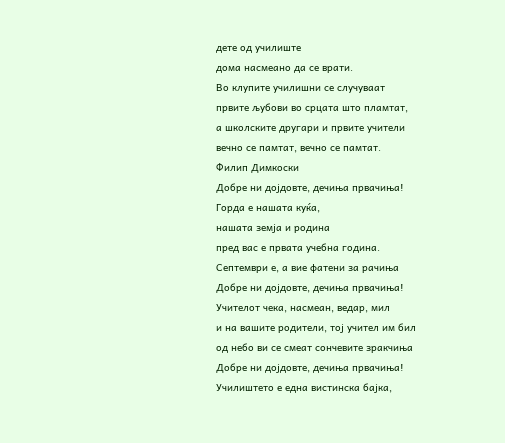дете од училиште
дома насмеано да се врати.
Во клупите училишни се случуваат
првите љубови во срцата што пламтат,
а школските другари и првите учители
вечно се памтат, вечно се памтат.
Филип Димкоски
Дoбре ни дојдовте, дечиња првачиња!
Горда е нашата куќа,
нашата земја и родина
пред вас е првата учебна година.
Септември е, а вие фатени за рачиња
Добре ни дојдовте, дечиња првачиња!
Учителот чека, насмеан, ведар, мил
и на вашите родители, тој учител им бил
од небо ви се смеат сончевите зракчиња
Добре ни дојдовте, дечиња првачиња!
Училиштето е една вистинска бајка,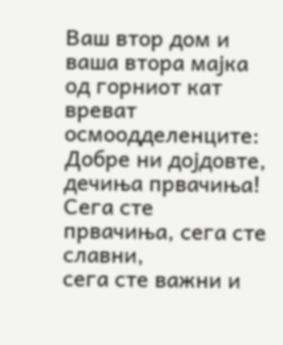Ваш втор дом и ваша втора мајка
од горниот кат вреват
осмоодделенците:
Добре ни дојдовте, дечиња првачиња!
Сега сте првачиња, сега сте славни,
сега сте важни и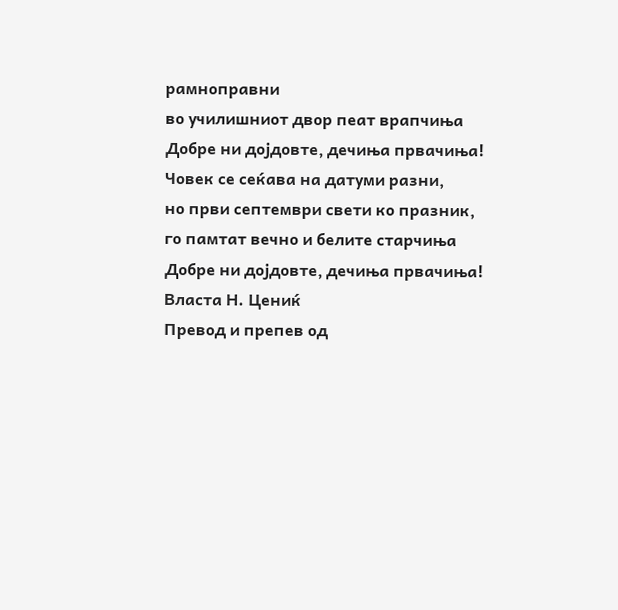рамноправни
во училишниот двор пеат врапчиња
Добре ни дојдовте, дечиња првачиња!
Човек се сеќава на датуми разни,
но први септември свети ко празник,
го памтат вечно и белите старчиња
Добре ни дојдовте, дечиња првачиња!
Власта Н. Цениќ
Превод и препев од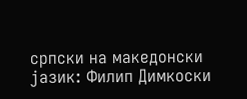српски на македонски јазик: Филип Димкоски